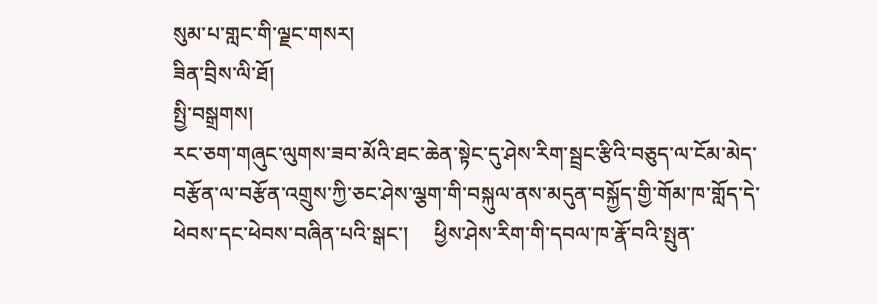སུམ་པ་གླང་གི་ལྗང་གསར།
ཟིན་བྲིས་ལི་ཐོ།
སྤྱི་བསྒྲགས།
རང་ཅག་གཞུང་ལུགས་ཟབ་མོའི་ཐང་ཆེན་སྟེང་དུ་ཤེས་རིག་སྦྲང་རྩིའི་བཅུད་ལ་ངོམ་མེད་བརྩོན་ལ་བརྩོན་འགྲུས་ཀྱི་ཅང་ཤེས་ལྕག་གི་བསྐུལ་ནས་མདུན་བསྐྱོད་གྱི་གོམ་ཁ་གློད་དེ་ཕེབས་དང་ཕེབས་བཞིན་པའི་སྒང་།     ཕྱིས་ཤེས་རིག་གི་དབལ་ཁ་རྣོ་བའི་སྤུན་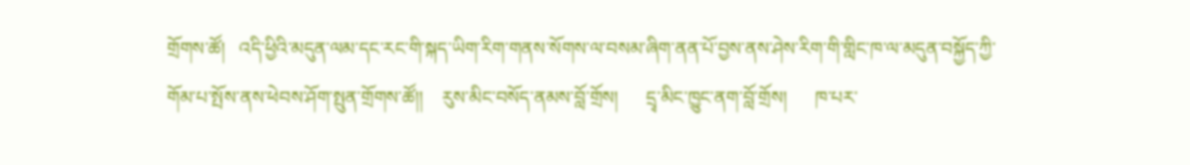གྲོགས་ཚོ།   འདི་ཕྱིའི་མདུན་ལམ་དང་རང་གི་སྐད་ཡིག་རིག་གནས་སོགས་ལ་བསམ་ཞིག་ནན་པོ་བྱས་ནས་ཤེས་རིག་གི་གླིང་ཁ་ལ་མདུན་བསྐྱོད་ཀྱི་གོམ་པ་སྤོས་ནས་ཕེབས་ཤོག་སྤུན་གྲོགས་ཚོ།།    རུས་མིང་བསོད་ནམས་བློ་གྲོས།      དྲྭ་མིང་ཁྱུང་ནག་བློ་གྲོས།      ཁ་པར་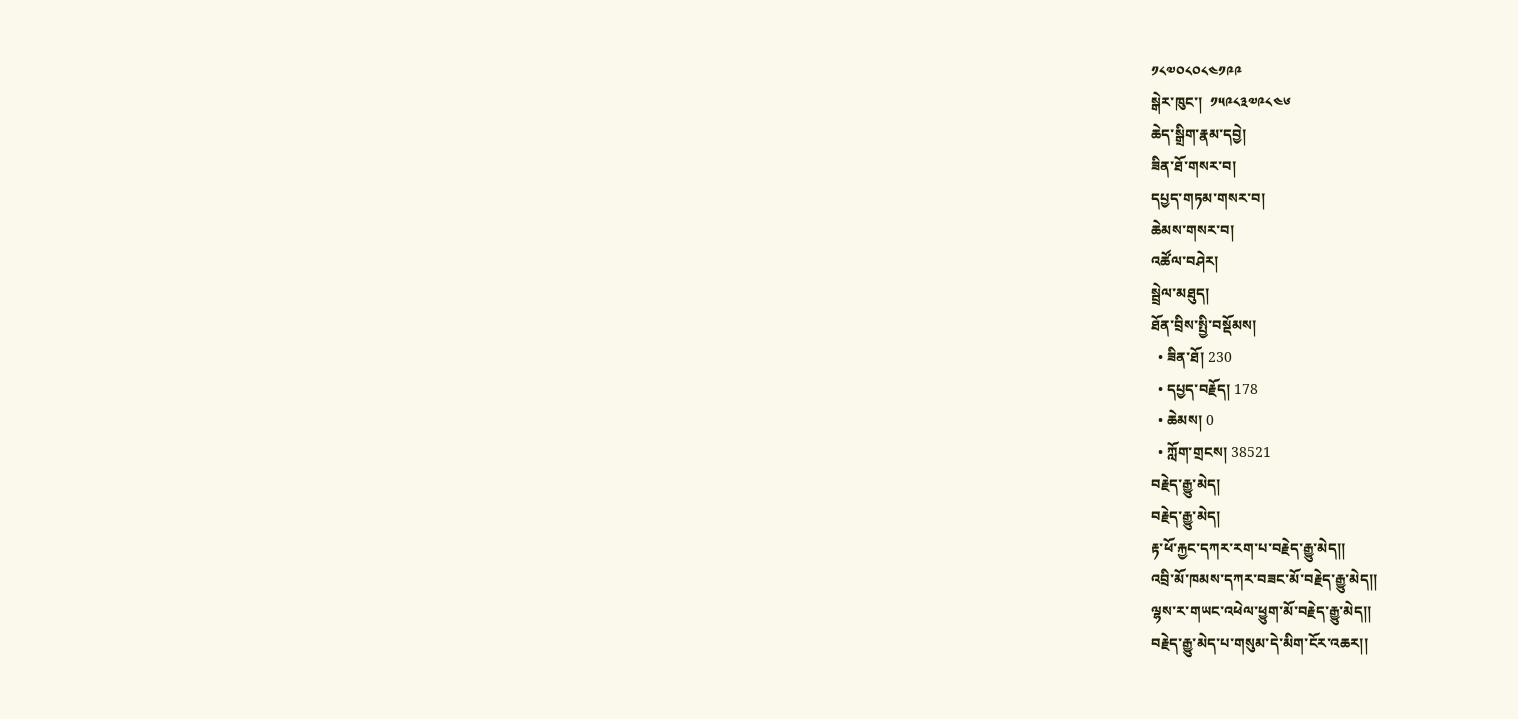༡༨༧༠༨༠༨༤༡༩༩
སྒེར་ཁུང་།  ༡༥༩༨༣༧༩༨༤༦
ཆེད་སྒྲིག་རྣམ་དབྱེ།
ཟིན་ཐོ་གསར་བ།
དཔྱད་གཏམ་གསར་བ།
ཆེམས་གསར་བ།
འཚོལ་བཤེར།
སྦྲེལ་མཐུད།
ཐོན་བྲིས་སྤྱི་བསྡོམས།
  • ཟིན་ཐོ། 230
  • དཔྱད་བརྗོད། 178
  • ཆེམས། 0
  • ཀློག་གྲངས། 38521
བརྗེད་རྒྱུ་མེད།
བརྗེད་རྒྱུ་མེད།
རྟ་ཕོ་རྐྱང་དཀར་རག་པ་བརྗེད་རྒྱུ་མེད།།
འབྲི་མོ་ཁམས་དཀར་བཟང་མོ་བརྗེད་རྒྱུ་མེད།།
ལྷས་ར་གཡང་འཕེལ་ཕྱུག་མོ་བརྗེད་རྒྱུ་མེད།།
བརྗེད་རྒྱུ་མེད་པ་གསུམ་དེ་མིག་ངོར་འཆར།།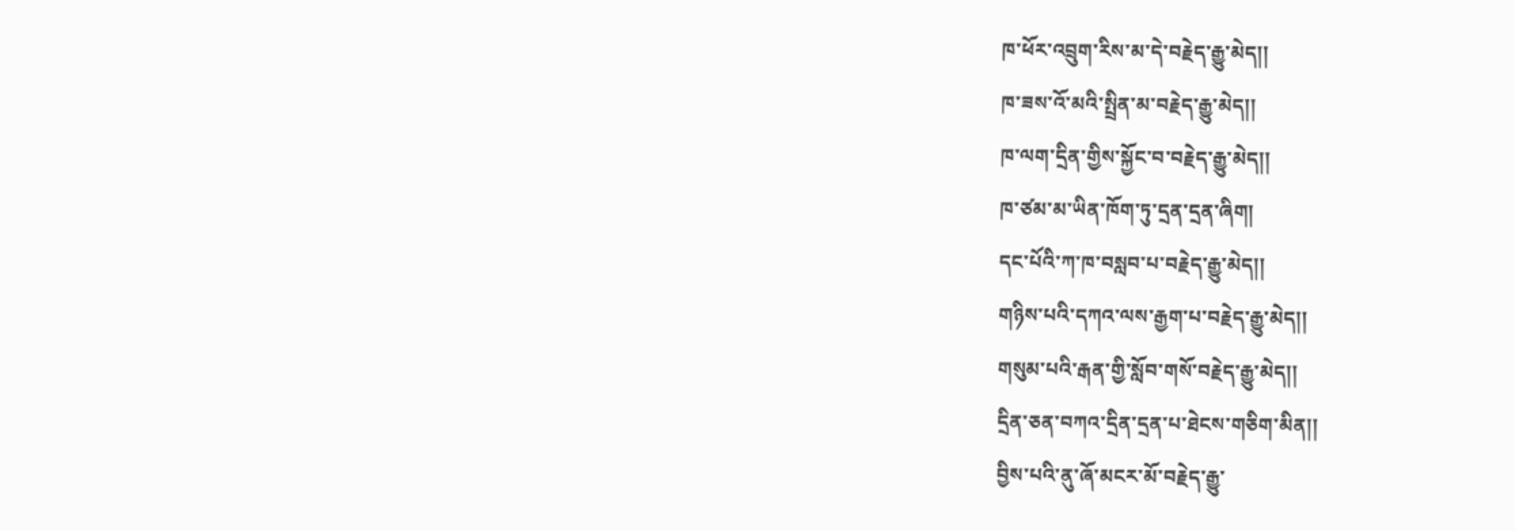ཁ་ཕོར་འབྲུག་རིས་མ་དེ་བརྗེད་རྒྱུ་མེད།།
ཁ་ཟས་འོ་མའི་སྤྲིན་མ་བརྗེད་རྒྱུ་མེད།།
ཁ་ལག་དྲིན་གྱིས་སྐྱོང་བ་བརྗེད་རྒྱུ་མེད།།
ཁ་ཙམ་མ་ཡིན་ཁོག་ཏུ་དྲན་དྲན་ཞིག།
དང་པོའི་ཀ་ཁ་བསླབ་པ་བརྗེད་རྒྱུ་མེད།།
གཉིས་པའི་དཀའ་ལས་རྒྱག་པ་བརྗེད་རྒྱུ་མེད།།
གསུམ་པའི་རྒན་གྱི་སློབ་གསོ་བརྗེད་རྒྱུ་མེད།།
དྲིན་ཅན་བཀའ་དྲིན་དྲན་པ་ཐེངས་གཅིག་མིན།།
བྱིས་པའི་ནུ་ཞོ་མངར་མོ་བརྗེད་རྒྱུ་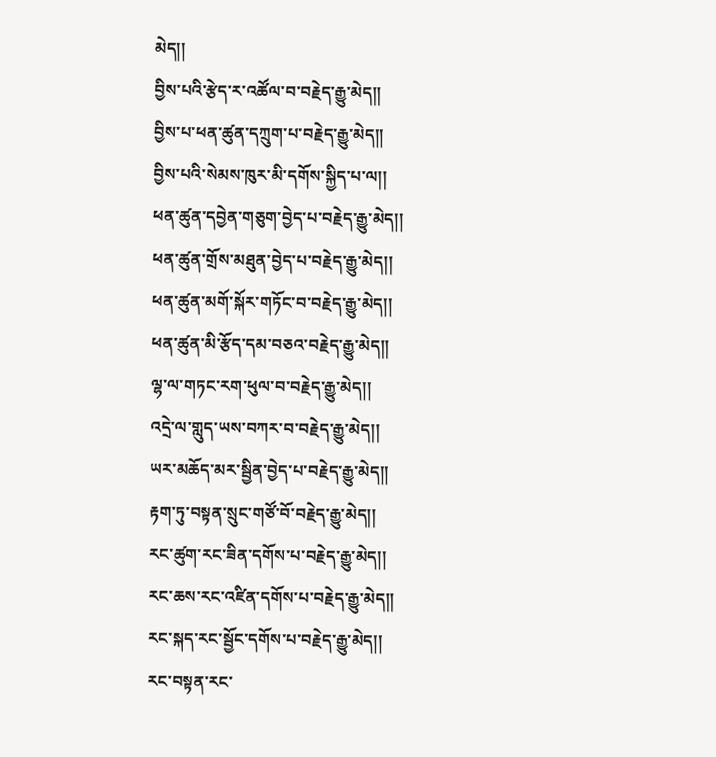མེད།།
བྱིས་པའི་རྩེད་ར་འཚོལ་བ་བརྗེད་རྒྱུ་མེད།།
བྱིས་པ་ཕན་ཚུན་དཀྲུག་པ་བརྗེད་རྒྱུ་མེད།།
བྱིས་པའི་སེམས་ཁུར་མི་དགོས་སྐྱིད་པ་ལ།།
ཕན་ཚུན་དབྱེན་གཅུག་བྱེད་པ་བརྗེད་རྒྱུ་མེད།།
ཕན་ཚུན་གྲོས་མཐུན་བྱེད་པ་བརྗེད་རྒྱུ་མེད།།
ཕན་ཚུན་མགོ་སྐོར་གཏོང་བ་བརྗེད་རྒྱུ་མེད།།
ཕན་ཚུན་མི་རྩོད་དམ་བཅའ་བརྗེད་རྒྱུ་མེད།།
ལྷ་ལ་གཏང་རག་ཕུལ་བ་བརྗེད་རྒྱུ་མེད།།
འདྲེ་ལ་གླུད་ཡས་བཀར་བ་བརྗེད་རྒྱུ་མེད།།
ཡར་མཆོད་མར་སྦྱིན་བྱེད་པ་བརྗེད་རྒྱུ་མེད།།
རྟག་ཏུ་བསྟན་སྲུང་གཙོ་བོ་བརྗེད་རྒྱུ་མེད།།
རང་ཚུག་རང་ཟིན་དགོས་པ་བརྗེད་རྒྱུ་མེད།།
རང་ཆས་རང་འཛིན་དགོས་པ་བརྗེད་རྒྱུ་མེད།།
རང་སྐད་རང་སྦྱོང་དགོས་པ་བརྗེད་རྒྱུ་མེད།།
རང་བསྟན་རང་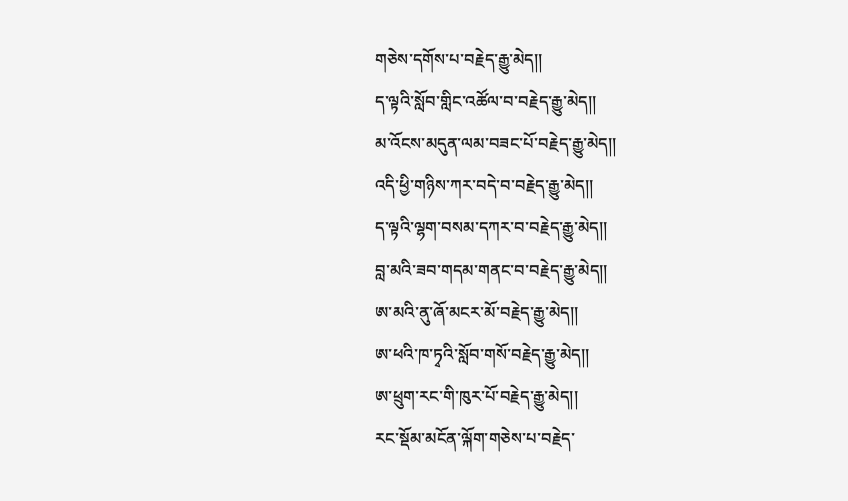གཅེས་དགོས་པ་བརྗེད་རྒྱུ་མེད།།
ད་ལྟའི་སློབ་གླིང་འཚོལ་བ་བརྗེད་རྒྱུ་མེད།།
མ་འོངས་མདུན་ལམ་བཟང་པོ་བརྗེད་རྒྱུ་མེད།།
འདི་ཕྱི་གཉིས་ཀར་བདེ་བ་བརྗེད་རྒྱུ་མེད།།
ད་ལྟའི་ལྷག་བསམ་དཀར་བ་བརྗེད་རྒྱུ་མེད།།
བླ་མའི་ཟབ་གདམ་གནང་བ་བརྗེད་རྒྱུ་མེད།།
ཨ་མའི་ནུ་ཞོ་མངར་མོ་བརྗེད་རྒྱུ་མེད།།
ཨ་ཕའི་ཁ་ཏྭའི་སློབ་གསོ་བརྗེད་རྒྱུ་མེད།།
ཨ་ཕྲུག་རང་གི་ཁུར་པོ་བརྗེད་རྒྱུ་མེད།།
རང་སྡོམ་མངོན་ལྐོག་གཅེས་པ་བརྗེད་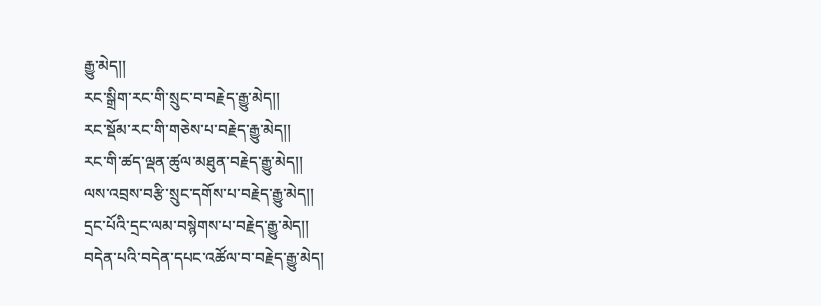རྒྱུ་མེད།།
རང་སྒྲིག་རང་གི་སྲུང་བ་བརྗེད་རྒྱུ་མེད།།
རང་སྡོམ་རང་གི་གཅེས་པ་བརྗེད་རྒྱུ་མེད།།
རང་གི་ཚད་ལྡན་ཚུལ་མཐུན་བརྗེད་རྒྱུ་མེད།།
ལས་འབྲས་བརྩི་སྲུང་དགོས་པ་བརྗེད་རྒྱུ་མེད།།
དྲང་པོའི་དྲང་ལམ་བསྙེགས་པ་བརྗེད་རྒྱུ་མེད།།
བདེན་པའི་བདེན་དཔང་འཚོལ་བ་བརྗེད་རྒྱུ་མེད།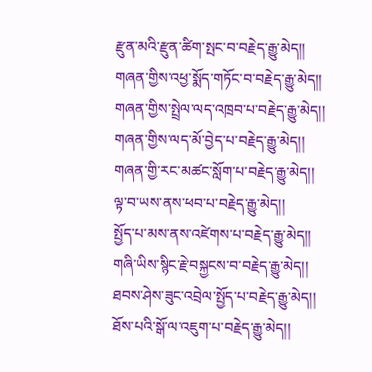རྫུན་མའི་རྫུན་ཚིག་སྤང་བ་བརྗེད་རྒྱུ་མེད།།
གཞན་གྱིས་འཕྱ་སྨོད་གཏོང་བ་བརྗེད་རྒྱུ་མེད།།
གཞན་གྱིས་སྤྲེལ་ལད་འཁྲབ་པ་བརྗེད་རྒྱུ་མེད།།
གཞན་གྱིས་ལད་མོ་བྱེད་པ་བརྗེད་རྒྱུ་མེད།།
གཞན་གྱི་རང་མཚང་སློག་པ་བརྗེད་རྒྱུ་མེད།།
ལྟ་བ་ཡས་ནས་ཕབ་པ་བརྗེད་རྒྱུ་མེད།།
སྤྱོད་པ་མས་ནས་འཛེགས་པ་བརྗེད་རྒྱུ་མེད།།
གཞི་ཡིས་སྙིང་རྗེ་བསྐྱངས་བ་བརྗེད་རྒྱུ་མེད།།
ཐབས་ཤེས་ཟུང་འབྲེལ་སྤྱོད་པ་བརྗེད་རྒྱུ་མེད།།
ཐོས་པའི་སྒོ་ལ་འཇུག་པ་བརྗེད་རྒྱུ་མེད།།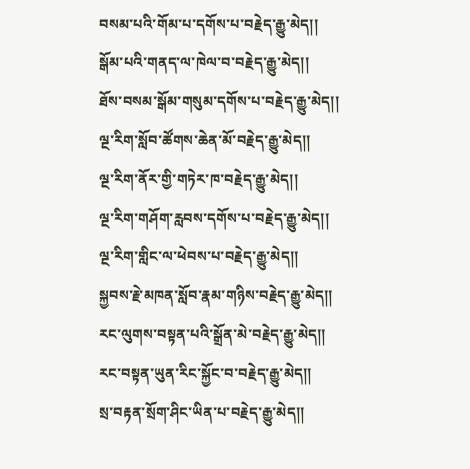བསམ་པའི་གོམ་པ་དགོས་པ་བརྗེད་རྒྱུ་མེད།།
སྒོམ་པའི་གནད་ལ་ཁེལ་བ་བརྗེད་རྒྱུ་མེད།།
ཐོས་བསམ་སྒོམ་གསུམ་དགོས་པ་བརྗེད་རྒྱུ་མེད།།
ལྔ་རིག་སློབ་ཚོགས་ཆེན་མོ་བརྗེད་རྒྱུ་མེད།།
ལྔ་རིག་ནོར་གྱི་གཏེར་ཁ་བརྗེད་རྒྱུ་མེད།།
ལྔ་རིག་གཤོག་རླབས་དགོས་པ་བརྗེད་རྒྱུ་མེད།།
ལྔ་རིག་གླིང་ལ་ཕེབས་པ་བརྗེད་རྒྱུ་མེད།།
སྐྱབས་རྗེ་མཁན་སློབ་རྣམ་གཉིས་བརྗེད་རྒྱུ་མེད།།
རང་ལུགས་བསྟན་པའི་སྒྲོན་མེ་བརྗེད་རྒྱུ་མེད།།
རང་བསྟན་ཡུན་རིང་སྐྱོང་བ་བརྗེད་རྒྱུ་མེད།།
སྲ་བརྟན་སྲོག་ཤིང་ཡིན་པ་བརྗེད་རྒྱུ་མེད།།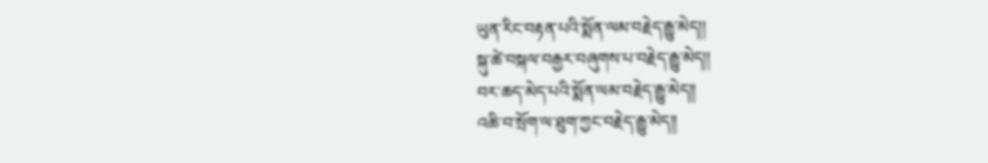ཡུན་རིང་བརྟན་པའི་སྨོན་ལམ་བརྗེད་རྒྱུ་མེད།།
སྐུ་ཚེ་བསྐལ་བརྒྱར་བཞུགས་པ་བརྗེད་རྒྱུ་མེད།།
བར་ཆད་མེད་པའི་སྨོན་ལམ་བརྗེད་རྒྱུ་མེད།།
འཆི་བ་སྲོག་ལ་ཐུག་ཀྱང་བརྗེད་རྒྱུ་མེད།།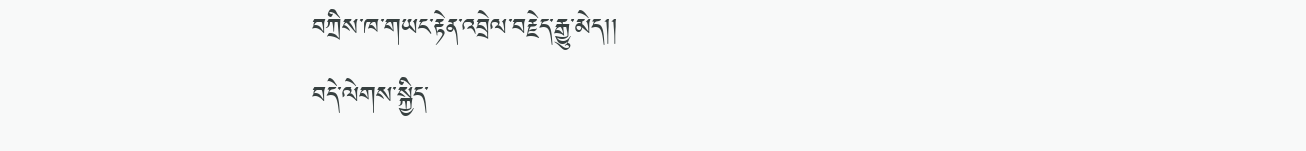བཀྲིས་ཁ་གཡང་རྟེན་འབྲེལ་བརྗེད་རྒྱུ་མེད།།
བདེ་ལེགས་སྐྱིད་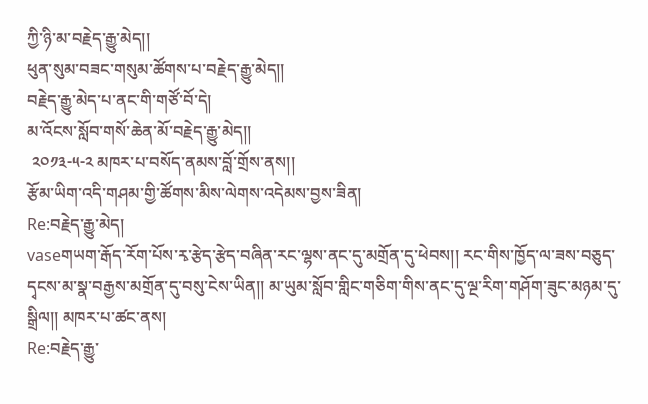ཀྱི་ཉི་མ་བརྗེད་རྒྱུ་མེད།།
ཕུན་སུམ་བཟང་གསུམ་ཚོགས་པ་བརྗེད་རྒྱུ་མེད།།
བརྗེད་རྒྱུ་མེད་པ་ནང་གི་གཙོ་བོ་དེ།
མ་འོངས་སློབ་གསོ་ཆེན་མོ་བརྗེད་རྒྱུ་མེད།།
 ༢༠༡༣-༥-༢ མཁར་པ་བསོད་ནམས་བློ་གྲོས་ནས།།
རྩོམ་ཡིག་འདི་གཤམ་གྱི་ཚོགས་མིས་ལེགས་འདེམས་བྱས་ཟིན།
Re:བརྗེད་རྒྱུ་མེད།
vaseགཡག་རྒོད་རོག་པོས་རྭ་རྩེད་རྩེད་བཞིན་རང་ལྷས་ནང་དུ་མགྲོན་དུ་ཕེབས།། རང་གིས་ཁྱོད་ལ་ཟས་བཅུད་དྭངས་མ་སྣ་བརྒྱས་མགྲོན་དུ་བསུ་ངེས་ཡིན།། མ་ཡུམ་སློབ་གླིང་གཅིག་གིས་ནང་དུ་ལྔ་རིག་གཤོག་ཟུང་མཉམ་དུ་སྒྲིལ།། མཁར་པ་ཚང་ནས།
Re:བརྗེད་རྒྱུ་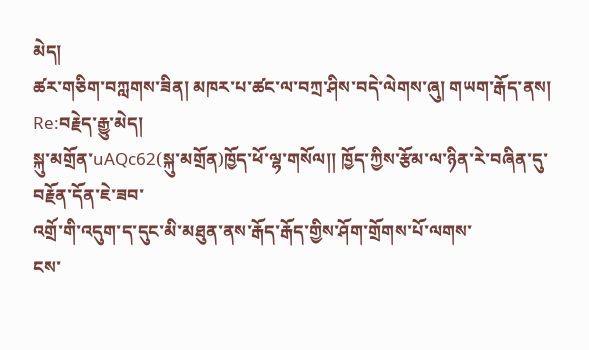མེད།
ཚར་གཅིག་བཀླགས་ཟིན། མཁར་པ་ཚང་ལ་བཀྲ་ཤིས་བདེ་ལེགས་ཞུ། གཡག་རྒོད་ནས།
Re:བརྗེད་རྒྱུ་མེད།
སྐུ་མགྲོན་uAQc62(སྐུ་མགྲོན)ཁྱོད་ཕོ་ལྷ་གསོལ།། ཁྱོད་ཀྱིས་རྩོམ་ལ་ཉིན་རེ་བཞིན་དུ་བརྗོན་དོན་ཇེ་ཟབ་
འགྲོ་གི་འདུག་ད་དུང་མི་མཐུན་ནས་རྒོད་རྒོད་གྱིས་ཤོག་གྲོགས་པོ་ལགས་
ངས་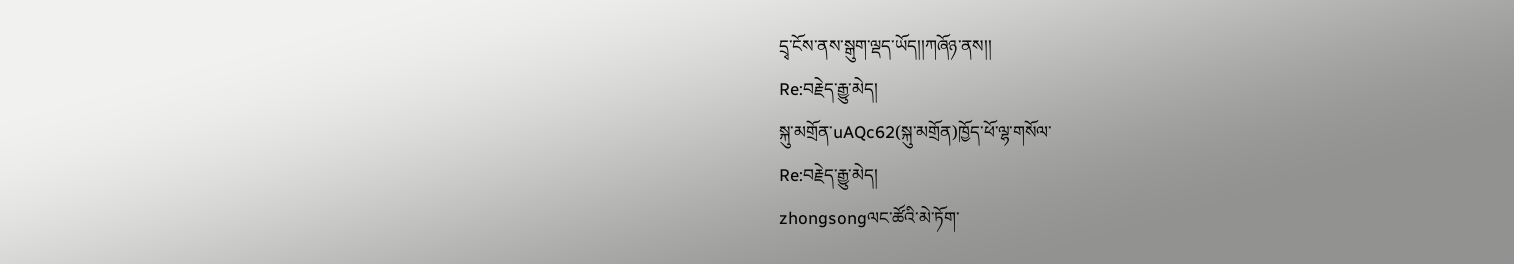དྲྭ་ངོས་ནས་སྒུག་ལྡད་ཡོད།།ཀཞོཉ་ནས།།
Re:བརྗེད་རྒྱུ་མེད།
སྐུ་མགྲོན་uAQc62(སྐུ་མགྲོན)ཁྱོད་ཕོ་ལྷ་གསོལ་
Re:བརྗེད་རྒྱུ་མེད།
zhongsongལང་ཚོའི་མེ་ཏོག་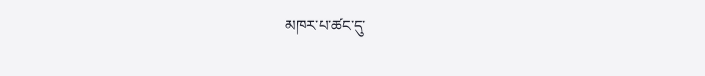མཁར་པ་ཚང་དུ་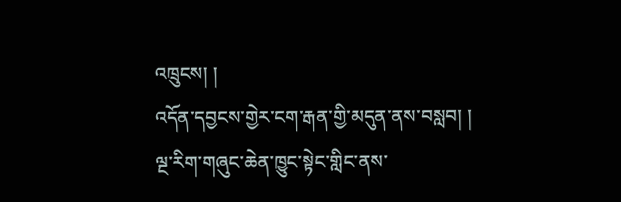འཁྲུངས། །
འདོན་དབྱངས་གྱེར་ངག་རྒན་གྱི་མདུན་ནས་བསླབ། །
ལྔ་རིག་གཞུང་ཆེན་ཁྱུང་སྟེང་གླིང་ནས་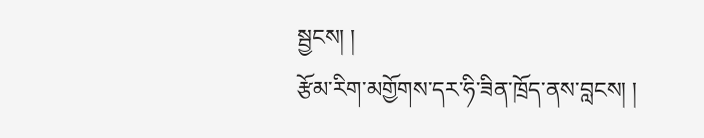སྦྱངས། །
རྩོམ་རིག་མགྱོགས་དར་ཧི་ཟིན་ཁྲོད་ནས་བླངས། །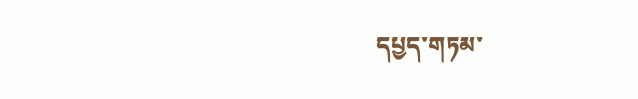དཔྱད་གཏམ་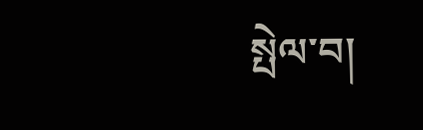སྤེལ་བ།